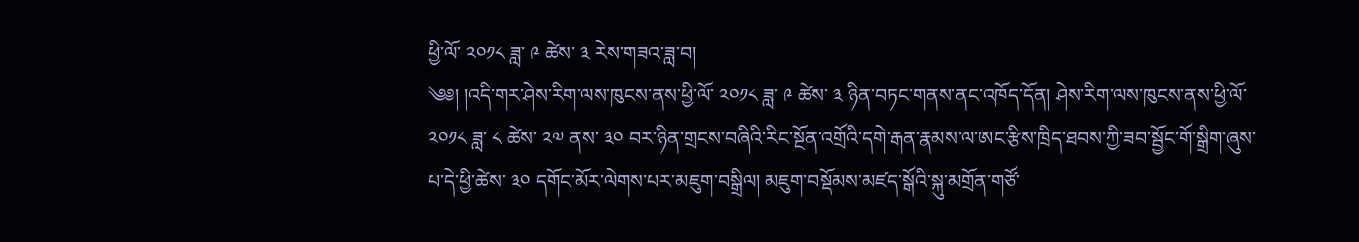ཕྱི་ལོ་ ༢༠༡༨ ཟླ་ ༩ ཚེས་ ༣ རེས་གཟའ་ཟླ་བ།
༄༅། །འདི་གར་ཤེས་རིག་ལས་ཁུངས་ནས་ཕྱི་ལོ་ ༢༠༡༨ ཟླ་ ༩ ཚེས་ ༣ ཉིན་བཏང་གནས་ནང་འཁོད་དོན། ཤེས་རིག་ལས་ཁུངས་ནས་ཕྱི་ལོ་ ༢༠༡༨ ཟླ་ ༨ ཚེས་ ༢༧ ནས་ ༣༠ བར་ཉིན་གྲངས་བཞིའི་རིང་སྔོན་འགྲོའི་དགེ་རྒན་རྣམས་ལ་ཨང་རྩིས་ཁྲིད་ཐབས་ཀྱི་ཟབ་སྦྱོང་གོ་སྒྲིག་ཞུས་པ་དེ་ཕྱི་ཚེས་ ༣༠ དགོང་མོར་ལེགས་པར་མཇུག་བསྒྲིལ། མཇུག་བསྡོམས་མཛད་སྒོའི་སྐུ་མགྲོན་གཙོ་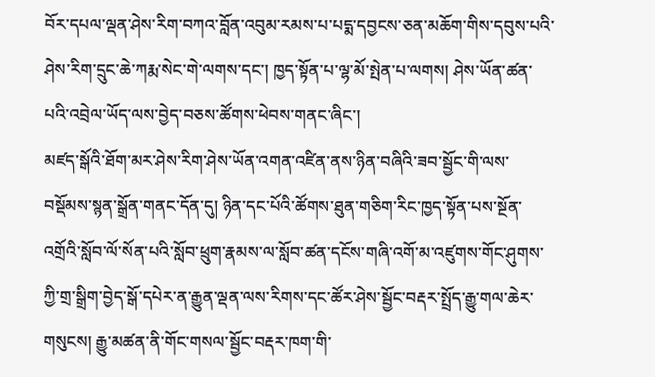བོར་དཔལ་ལྡན་ཤེས་རིག་བཀའ་བློན་འབུམ་རམས་པ་པདྨ་དབྱངས་ཅན་མཆོག་གིས་དབུས་པའི་ཤེས་རིག་དྲུང་ཆེ་ཀརྨ་སེང་གེ་ལགས་དང་། ཁྱད་སྟོན་པ་ལྷ་མོ་སྤེན་པ་ལགས། ཤེས་ཡོན་ཚན་པའི་འབྲེལ་ཡོད་ལས་བྱེད་བཅས་ཚོགས་ཕེབས་གནང་ཞིང་།
མཛད་སྒོའི་ཐོག་མར་ཤེས་རིག་ཤེས་ཡོན་འགན་འཛིན་ནས་ཉིན་བཞིའི་ཟབ་སྦྱོང་གི་ལས་བསྡོམས་སྙན་སྒྲོན་གནང་དོན་དུ། ཉིན་དང་པོའི་ཚོགས་ཐུན་གཅིག་རིང་ཁྱད་སྟོན་པས་སྔོན་འགྲོའི་སློབ་ལོ་སོན་པའི་སློབ་ཕྲུག་རྣམས་ལ་སློབ་ཚན་དངོས་གཞི་འགོ་མ་འཛུགས་གོང་ཤུགས་ཀྱི་གྲ་སྒྲིག་བྱེད་སྒོ་དཔེར་ན་རྒྱུན་ལྡན་ལས་རིགས་དང་ཚོར་ཤེས་སྦྱོང་བརྡར་སྤྲོད་རྒྱུ་གལ་ཆེར་གསུངས། རྒྱུ་མཚན་ནི་གོང་གསལ་སྦྱོང་བརྡར་ཁག་གི་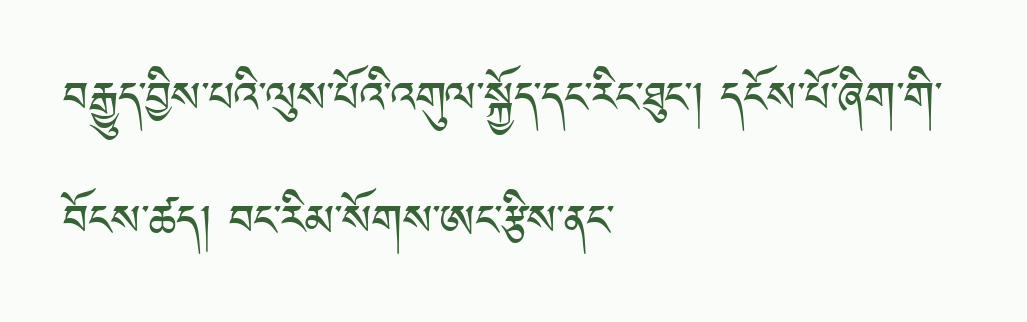བརྒྱུད་བྱིས་པའི་ལུས་པོའི་འགུལ་སྐྱོད་དང་རིང་ཐུང་། དངོས་པོ་ཞིག་གི་བོངས་ཚད། བང་རིམ་སོགས་ཨང་རྩིས་ནང་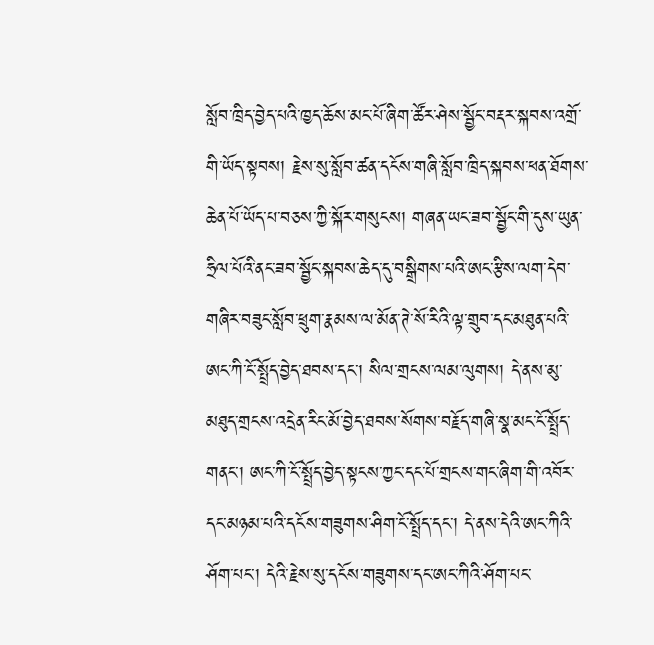སློབ་ཁྲིད་བྱེད་པའི་ཁྱད་ཆོས་མང་པོ་ཞིག་ཚོར་ཤེས་སྦྱོང་བརྡར་སྐབས་འགྲོ་གི་ཡོད་སྟབས། རྗེས་སུ་སློབ་ཚན་དངོས་གཞི་སློབ་ཁྲིད་སྐབས་ཕན་ཐོགས་ཆེན་པོ་ཡོད་པ་བཅས་ཀྱི་སྐོར་གསུངས། གཞན་ཡང་ཟབ་སྦྱོང་གི་དུས་ཡུན་ཧྲིལ་པོའི་ནང་ཟབ་སྦྱོང་སྐབས་ཆེད་དུ་བསྒྲིགས་པའི་ཨང་རྩིས་ལག་དེབ་གཞིར་བཟུང་སློབ་ཕྲུག་རྣམས་ལ་མོན་ཊེ་སོ་རིའི་ལྟ་གྲུབ་དང་མཐུན་པའི་ཨང་ཀི་ངོ་སྤྲོད་བྱེད་ཐབས་དང་། སིལ་གྲངས་ལམ་ལུགས། དེ་ནས་མུ་མཐུད་གྲངས་འདྲེན་རིང་མོ་བྱེད་ཐབས་སོགས་བརྗོད་གཞི་སྣ་མང་ངོ་སྤྲོད་གནང་། ཨང་ཀི་ངོ་སྤྲོད་བྱེད་སྟངས་ཀྱང་དང་པོ་གྲངས་གང་ཞིག་གི་འབོར་དང་མཉམ་པའི་དངོས་གཟུགས་ཤིག་ངོ་སྤྲོད་དང་། དེ་ནས་དེའི་ཨང་ཀིའི་ཤོག་པང་། དེའི་རྗེས་སུ་དངོས་གཟུགས་དང་ཨང་ཀིའི་ཤོག་པང་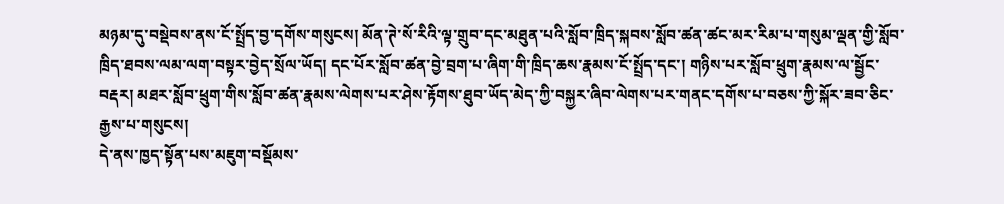མཉམ་དུ་བསྡེབས་ནས་ངོ་སྤྲོད་བྱ་དགོས་གསུངས། མོན་ཊེ་སོ་རིའི་ལྟ་གྲུབ་དང་མཐུན་པའི་སློབ་ཁྲིད་སྐབས་སློབ་ཚན་ཚང་མར་རིམ་པ་གསུམ་ལྡན་གྱི་སློབ་ཁྲིད་ཐབས་ལམ་ལག་བསྟར་བྱེད་སྲོལ་ཡོད། དང་པོར་སློབ་ཚན་བྱེ་བྲག་པ་ཞིག་གི་ཁྲིད་ཆས་རྣམས་ངོ་སྤྲོད་དང་། གཉིས་པར་སློབ་ཕྲུག་རྣམས་ལ་སྦྱོང་བརྡར། མཐར་སློབ་ཕྲུག་གིས་སློབ་ཚན་རྣམས་ལེགས་པར་ཤེས་རྟོགས་ཐུབ་ཡོད་མེད་ཀྱི་བསྐྱར་ཞིབ་ལེགས་པར་གནང་དགོས་པ་བཅས་ཀྱི་སྐོར་ཟབ་ཅིང་རྒྱས་པ་གསུངས།
དེ་ནས་ཁྱད་སྟོན་པས་མཇུག་བསྡོམས་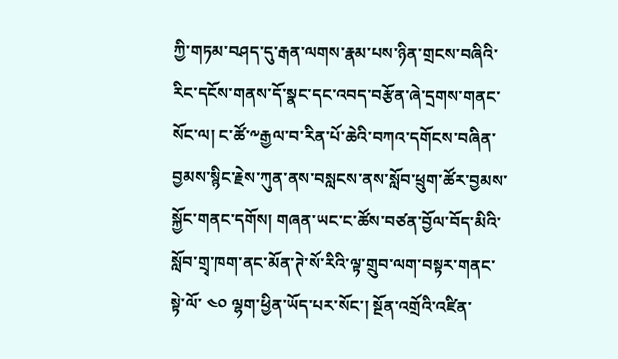ཀྱི་གཏམ་བཤད་དུ་རྒན་ལགས་རྣམ་པས་ཉིན་གྲངས་བཞིའི་རིང་དངོས་གནས་དོ་སྣང་དང་འབད་བརྩོན་ཞེ་དྲགས་གནང་སོང་ལ། ང་ཚོ་༸རྒྱལ་བ་རིན་པོ་ཆེའི་བཀའ་དགོངས་བཞིན་བྱམས་སྙིང་རྗེས་ཀུན་ནས་བསླངས་ནས་སློབ་ཕྲུག་ཚོར་བྱམས་སྐྱོང་གནང་དགོས། གཞན་ཡང་ང་ཚོས་བཙན་བྱོལ་བོད་མིའི་སློབ་གྲྭ་ཁག་ནང་མོན་ཊེ་སོ་རིའི་ལྟ་གྲུབ་ལག་བསྟར་གནང་སྟེ་ལོ་ ༤༠ ལྷག་ཕྱིན་ཡོད་པར་སོང་། སྔོན་འགྲོའི་འཛིན་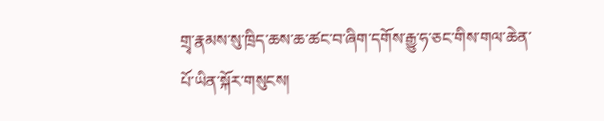གྲྭ་རྣམས་སུ་ཁྲིད་ཆས་ཆ་ཚང་བ་ཞིག་དགོས་རྒྱུ་ཧ་ཅང་གིས་གལ་ཆེན་པོ་ཡིན་སྐོར་གསུངས།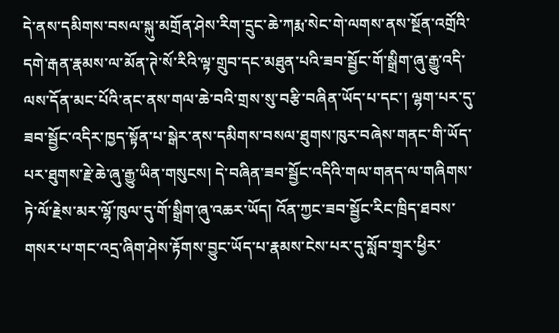དེ་ནས་དམིགས་བསལ་སྐུ་མགྲོན་ཤེས་རིག་དྲུང་ཆེ་ཀརྨ་སེང་གེ་ལགས་ནས་སྔོན་འགྲོའི་དགེ་རྒན་རྣམས་ལ་མོན་ཊེ་སོ་རིའི་ལྟ་གྲུབ་དང་མཐུན་པའི་ཟབ་སྦྱོང་གོ་སྒྲིག་ཞུ་རྒྱུ་འདི་ལས་དོན་མང་པོའི་ནང་ནས་གལ་ཆེ་བའི་གྲས་སུ་བརྩི་བཞིན་ཡོད་པ་དང་། ལྷག་པར་དུ་ཟབ་སྦྱོང་འདིར་ཁྱད་སྟོན་པ་སྒེར་ནས་དམིགས་བསལ་ཐུགས་ཁུར་བཞེས་གནང་གི་ཡོད་པར་ཐུགས་རྗེ་ཆེ་ཞུ་རྒྱུ་ཡིན་གསུངས། དེ་བཞིན་ཟབ་སྦྱོང་འདིའི་གལ་གནད་ལ་གཞིགས་ཏེ་ལོ་རྗེས་མར་ལྷོ་ཁུལ་དུ་གོ་སྒྲིག་ཞུ་འཆར་ཡོད། འོན་ཀྱང་ཟབ་སྦྱོང་རིང་ཁྲིད་ཐབས་གསར་པ་གང་འདྲ་ཞིག་ཤེས་རྟོགས་བྱུང་ཡོད་པ་རྣམས་ངེས་པར་དུ་སློབ་གྲྭར་ཕྱིར་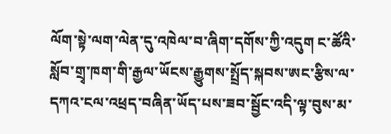ལོག་སྟེ་ལག་ལེན་དུ་འཁེལ་བ་ཞིག་དགོས་ཀྱི་འདུག ང་ཚོའི་སློབ་གྲྭ་ཁག་གི་རྒྱལ་ཡོངས་རྒྱུགས་སྤྲོད་སྐབས་ཨང་རྩིས་ལ་དཀའ་ངལ་འཕྲད་བཞིན་ཡོད་པས་ཟབ་སྦྱོང་འདི་ལྟ་བུས་མ་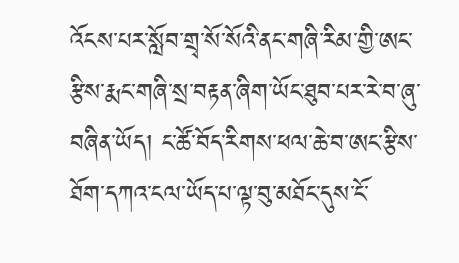འོངས་པར་སློབ་གྲྭ་སོ་སོའི་ནང་གཞི་རིམ་གྱི་ཨང་རྩིས་རྨང་གཞི་སྲ་བརྟན་ཞིག་ཡོང་ཐུབ་པར་རེ་བ་ཞུ་བཞིན་ཡོད། ང་ཚོ་བོད་རིགས་ཕལ་ཆེ་བ་ཨང་རྩིས་ཐོག་དཀའ་ངལ་ཡོད་པ་ལྟ་བུ་མཐོང་དུས་ངོ་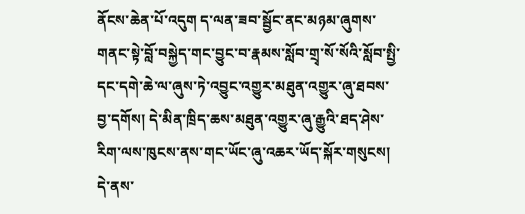ནོངས་ཆེན་པོ་འདུག ད་ལན་ཟབ་སྦྱོང་ནང་མཉམ་ཞུགས་གནང་སྟེ་བློ་བསྐྱེད་གང་བྱུང་བ་རྣམས་སློབ་གྲྭ་སོ་སོའི་སློབ་སྤྱི་དང་དགེ་ཆེ་ལ་ཞུས་ཏེ་འབྱུང་འགྱུར་མཐུན་འགྱུར་ཞུ་ཐབས་བྱ་དགོས། དེ་མིན་ཁྲིད་ཆས་མཐུན་འགྱུར་ཞུ་རྒྱུའི་ཐད་ཤེས་རིག་ལས་ཁུངས་ནས་གང་ཡོང་ཞུ་འཆར་ཡོད་སྐོར་གསུངས།
དེ་ནས་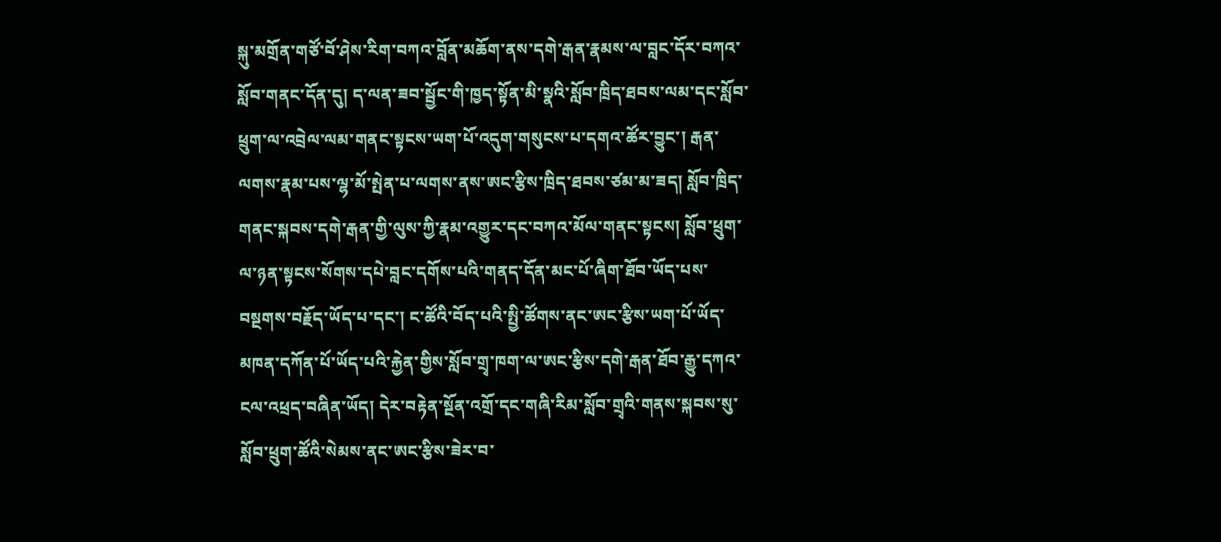སྐུ་མགྲོན་གཙོ་བོ་ཤེས་རིག་བཀའ་བློན་མཆོག་ནས་དགེ་རྒན་རྣམས་ལ་བླང་དོར་བཀའ་སློབ་གནང་དོན་དུ། ད་ལན་ཟབ་སྦྱོང་གི་ཁྱད་སྟོན་མི་སྣའི་སློབ་ཁྲིད་ཐབས་ལམ་དང་སློབ་ཕྲུག་ལ་འབྲེལ་ལམ་གནང་སྟངས་ཡག་པོ་འདུག་གསུངས་པ་དགའ་ཚོར་བྱུང་། རྒན་ལགས་རྣམ་པས་ལྷ་མོ་སྤེན་པ་ལགས་ནས་ཨང་རྩིས་ཁྲིད་ཐབས་ཙམ་མ་ཟད། སློབ་ཁྲིད་གནང་སྐབས་དགེ་རྒན་གྱི་ལུས་ཀྱི་རྣམ་འགྱུར་དང་བཀའ་མོལ་གནང་སྟངས། སློབ་ཕྲུག་ལ་ཉན་སྟངས་སོགས་དཔེ་བླང་དགོས་པའི་གནད་དོན་མང་པོ་ཞིག་ཐོབ་ཡོད་པས་བསྔགས་བརྗོད་ཡོད་པ་དང་། ང་ཚོའི་བོད་པའི་སྤྱི་ཚོགས་ནང་ཨང་རྩིས་ཡག་པོ་ཡོད་མཁན་དཀོན་པོ་ཡོད་པའི་རྐྱེན་གྱིས་སློབ་གྲྭ་ཁག་ལ་ཨང་རྩིས་དགེ་རྒན་ཐོབ་རྒྱུ་དཀའ་ངལ་འཕྲད་བཞིན་ཡོད། དེར་བརྟེན་སྔོན་འགྲོ་དང་གཞི་རིམ་སློབ་གྲྭའི་གནས་སྐབས་སུ་སློབ་ཕྲུག་ཚོའི་སེམས་ནང་ཨང་རྩིས་ཟེར་བ་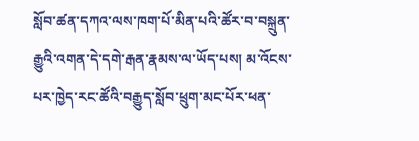སློབ་ཚན་དཀའ་ལས་ཁག་པོ་མིན་པའི་ཚོར་བ་བསྐྲུན་རྒྱུའི་འགན་དེ་དགེ་རྒན་རྣམས་ལ་ཡོད་པས། མ་འོངས་པར་ཁྱེད་རང་ཚོའི་བརྒྱུད་སློབ་ཕྲུག་མང་པོར་ཕན་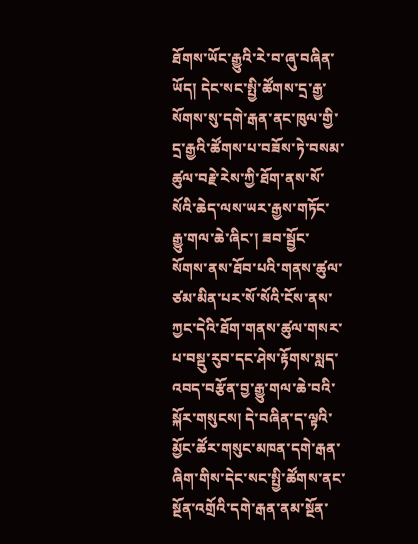ཐོགས་ཡོང་རྒྱུའི་རེ་བ་ཞུ་བཞིན་ཡོད། དེང་སང་སྤྱི་ཚོགས་དྲ་རྒྱ་སོགས་སུ་དགེ་རྒན་ནང་ཁུལ་གྱི་དྲ་རྒྱའི་ཚོགས་པ་བཟོས་ཏེ་བསམ་ཚུལ་བརྗེ་རེས་ཀྱི་ཐོག་ནས་སོ་སོའི་ཆེད་ལས་ཡར་རྒྱས་གཏོང་རྒྱུ་གལ་ཆེ་ཞིང་། ཟབ་སྦྱོང་སོགས་ནས་ཐོབ་པའི་གནས་ཚུལ་ཙམ་མིན་པར་སོ་སོའི་ངོས་ནས་ཀྱང་དེའི་ཐོག་གནས་ཚུལ་གསར་པ་བསྡུ་རུབ་དང་ཤེས་རྟོགས་སླད་འབད་བརྩོན་བྱ་རྒྱུ་གལ་ཆེ་བའི་སྐོར་གསུངས། དེ་བཞིན་ད་ལྟའི་མྱོང་ཚོར་གསུང་མཁན་དགེ་རྒན་ཞིག་གིས་དེང་སང་སྤྱི་ཚོགས་ནང་སྔོན་འགྲོའི་དགེ་རྒན་ནམ་སྔོན་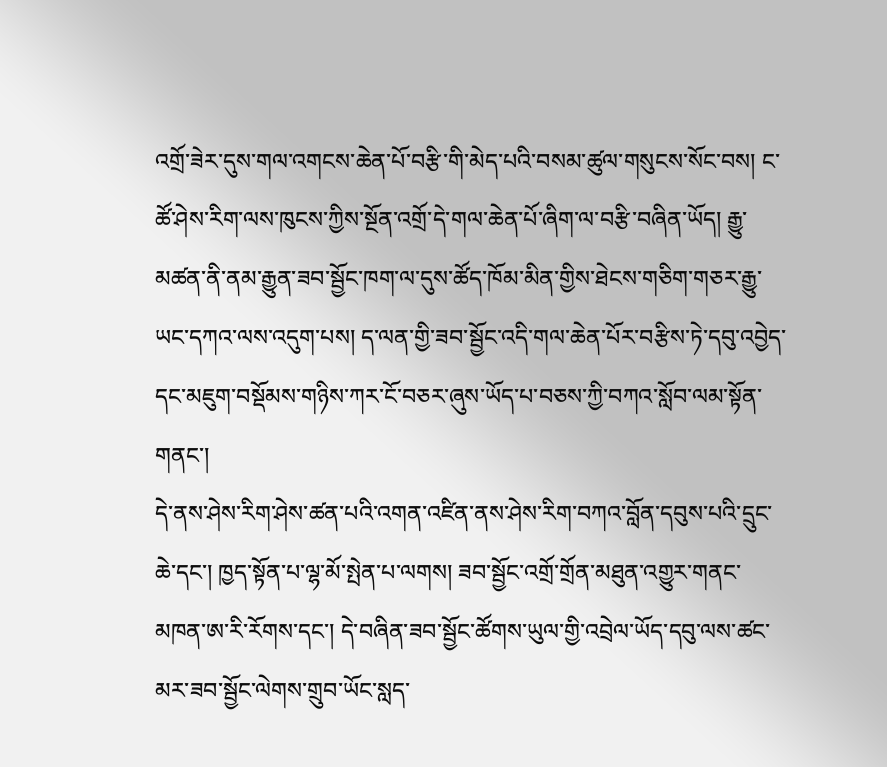འགྲོ་ཟེར་དུས་གལ་འགངས་ཆེན་པོ་བརྩི་གི་མེད་པའི་བསམ་ཚུལ་གསུངས་སོང་བས། ང་ཚོ་ཤེས་རིག་ལས་ཁུངས་ཀྱིས་སྔོན་འགྲོ་དེ་གལ་ཆེན་པོ་ཞིག་ལ་བརྩི་བཞིན་ཡོད། རྒྱུ་མཚན་ནི་ནམ་རྒྱུན་ཟབ་སྦྱོང་ཁག་ལ་དུས་ཚོད་ཁོམ་མིན་གྱིས་ཐེངས་གཅིག་གཅར་རྒྱུ་ཡང་དཀའ་ལས་འདུག་པས། ད་ལན་གྱི་ཟབ་སྦྱོང་འདི་གལ་ཆེན་པོར་བརྩིས་ཏེ་དབུ་འབྱེད་དང་མཇུག་བསྡོམས་གཉིས་ཀར་ངོ་བཅར་ཞུས་ཡོད་པ་བཅས་ཀྱི་བཀའ་སློབ་ལམ་སྟོན་གནང་།
དེ་ནས་ཤེས་རིག་ཤེས་ཚན་པའི་འགན་འཛིན་ནས་ཤེས་རིག་བཀའ་བློན་དབུས་པའི་དྲུང་ཆེ་དང་། ཁྱད་སྟོན་པ་ལྷ་མོ་སྤེན་པ་ལགས། ཟབ་སྦྱོང་འགྲོ་གྲོན་མཐུན་འགྱུར་གནང་མཁན་ཨ་རི་རོགས་དང་། དེ་བཞིན་ཟབ་སྦྱོང་ཚོགས་ཡུལ་གྱི་འབྲེལ་ཡོད་དབུ་ལས་ཚང་མར་ཟབ་སྦྱོང་ལེགས་གྲུབ་ཡོང་སླད་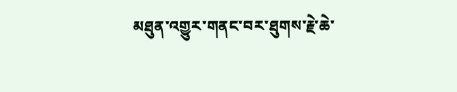མཐུན་འགྱུར་གནང་བར་ཐུགས་རྗེ་ཆེ་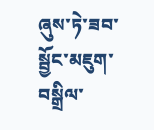ཞུས་ཏེ་ཟབ་སྦྱོང་མཇུག་བསྒྲིལ་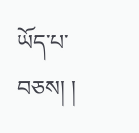ཡོད་པ་བཅས། །